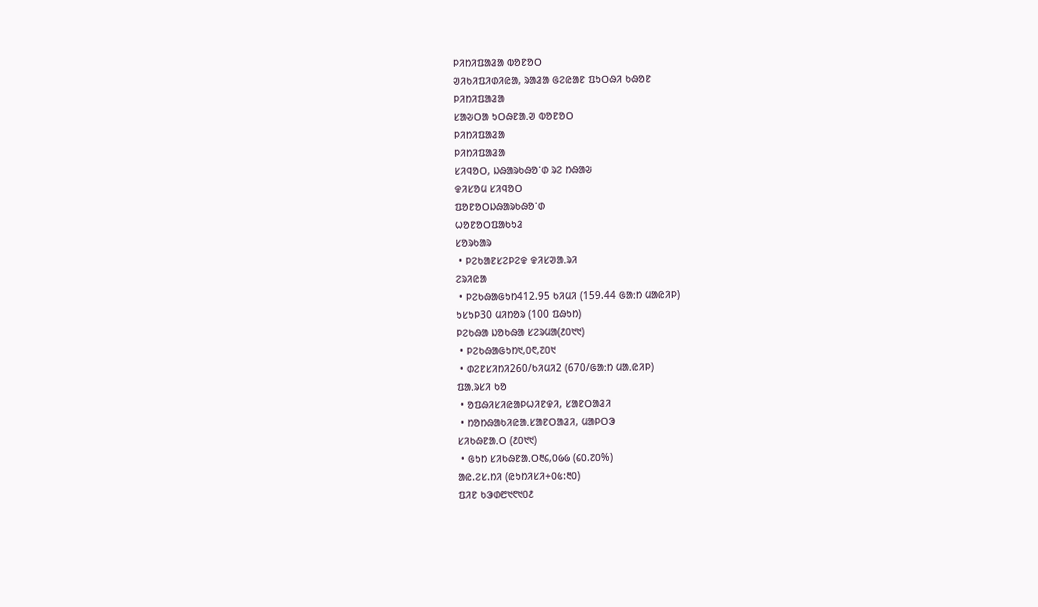ᱞᱤᱴᱤᱯᱟᱲᱟ ᱵᱚᱱᱚᱛ
ᱣᱤᱠᱤᱯᱤᱰᱤᱭᱟ, ᱨᱟᱲᱟ ᱜᱮᱭᱟᱱ ᱯᱩᱛᱷᱤ ᱠᱷᱚᱱ
ᱞᱤᱴᱤᱯᱟᱲᱟ
ᱥᱟᱶᱛᱟ ᱩᱛᱷᱱᱟᱹᱣ ᱵᱚᱱᱚᱛ
ᱞᱤᱴᱤᱯᱟᱲᱟ
ᱞᱤᱴᱤᱯᱟᱲᱟ
ᱥᱤᱧᱚᱛ, ᱡᱷᱟᱨᱠᱷᱚᱸᱰ ᱨᱮ ᱴᱷᱟᱶ
ᱫᱤᱥᱚᱢ ᱥᱤᱧᱚᱛ
ᱯᱚᱱᱚᱛᱡᱷᱟᱨᱠᱷᱚᱸᱰ
ᱦᱚᱱᱚᱛᱯᱟᱠᱩᱲ
ᱥᱚᱨᱠᱟᱨ
 • ᱞᱮᱠᱟᱱᱥᱮᱞᱮᱫ ᱫᱤᱥᱣᱟᱹᱨᱤ
ᱮᱨᱤᱭᱟ
 • ᱞᱮᱠᱷᱟᱜᱩᱴ412.95 ᱠᱤᱢᱤ (159.44 ᱜᱟᱺᱴ ᱢᱟᱭᱤᱞ)
ᱩᱥᱩᱞ30 ᱢᱤᱴᱚᱨ (100 ᱯᱷᱩᱴ)
ᱞᱮᱠᱷᱟ ᱡᱚᱠᱷᱟ ᱥᱮᱨᱢᱟ(᱒᱐᱑᱑)
 • ᱞᱮᱠᱷᱟᱜᱩᱴ᱑,᱐᱖,᱗᱐᱑
 • ᱰᱮᱱᱥᱤᱴᱤ260/ᱠᱤᱢᱤ2 (670/ᱜᱟᱺᱴ ᱢᱟᱹᱭᱤᱞ)
ᱯᱟᱹᱨᱥᱤ ᱠᱚ
 • ᱚᱯᱷᱤᱥᱤᱭᱟᱞᱦᱤᱱᱫᱤ, ᱥᱟᱱᱛᱟᱲᱤ
 • ᱴᱚᱴᱷᱟᱠᱤᱭᱟᱹᱥᱟᱱᱛᱟᱲᱤ, ᱢᱟᱞᱛᱳ
ᱥᱤᱠᱷᱱᱟᱹᱛ (᱒᱐᱑᱑)
 • ᱜᱩᱴ ᱥᱤᱠᱷᱱᱟᱹᱛ᱓᱔,᱐᱙᱙ (᱔᱐.᱗᱐%)
ᱟᱭ.ᱮᱥ.ᱴᱤ (ᱭᱩᱴᱤᱥᱤ+᱐᱕:᱓᱐)
ᱯᱤᱱ ᱠᱳᱰ᱘᱑᱖᱑᱐᱒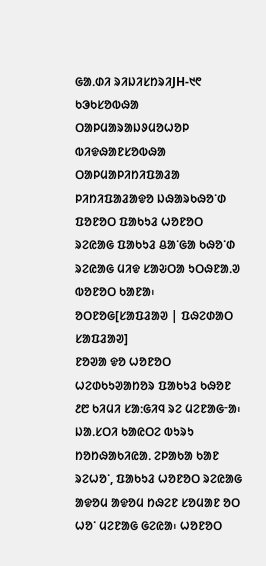ᱜᱟᱹᱰᱤ ᱨᱤᱡᱤᱥᱴᱨᱤJH-᱑᱖
ᱠᱳᱠᱥᱚᱵᱷᱟ ᱛᱟᱞᱢᱟᱨᱟᱡᱽᱢᱚᱦᱚᱞ
ᱵᱤᱫᱷᱟᱱᱥᱚᱵᱷᱟ ᱛᱟᱞᱢᱟᱞᱤᱴᱤᱯᱟᱲᱟ
ᱞᱤᱴᱤᱯᱟᱲᱟᱫᱚ ᱡᱷᱟᱨᱠᱷᱚᱸᱰ ᱯᱚᱱᱚᱛ ᱯᱟᱠᱩᱲ ᱦᱚᱱᱚᱛ ᱨᱮᱭᱟᱜ ᱯᱟᱠᱩᱲ ᱪᱟᱸᱜᱟ ᱠᱷᱚᱸᱰ ᱨᱮᱭᱟᱜ ᱢᱤᱫ ᱥᱟᱶᱛᱟ ᱩᱛᱷᱱᱟᱹᱣ ᱵᱚᱱᱚᱛ ᱠᱟᱱᱟ᱾
ᱚᱛᱱᱚᱜ[ᱥᱟᱯᱲᱟᱣ | ᱯᱷᱮᱰᱟᱛ ᱥᱟᱯᱲᱟᱣ]
ᱱᱚᱣᱟ ᱫᱚ ᱦᱚᱱᱚᱛ ᱦᱮᱰᱠᱩᱣᱟᱴᱚᱨ ᱯᱟᱠᱩᱲ ᱠᱷᱚᱱ ᱒᱘ ᱠᱤᱢᱤ ᱥᱟᱺᱜᱤᱧ ᱨᱮ ᱢᱮᱱᱟᱜᱼᱟ᱾
ᱡᱟᱹᱥᱛᱤ ᱠᱟᱭᱛᱮ ᱵᱩᱨᱩ ᱴᱚᱴᱷᱟᱠᱤᱭᱟᱹ ᱮᱞᱟᱠᱟ ᱠᱟᱱ ᱨᱮᱦᱚᱸ, ᱯᱟᱠᱩᱲ ᱦᱚᱱᱚᱛ ᱨᱮᱭᱟᱜ ᱟᱫᱚᱢ ᱟᱫᱚᱢ ᱴᱷᱮᱱ ᱥᱚᱢᱟᱱ ᱚᱛ ᱦᱚᱸ ᱢᱮᱱᱟᱜ ᱜᱮᱭᱟ᱾ ᱦᱚᱱᱚᱛ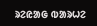ᱨᱮᱭᱟᱜ ᱵᱟᱨᱦᱮ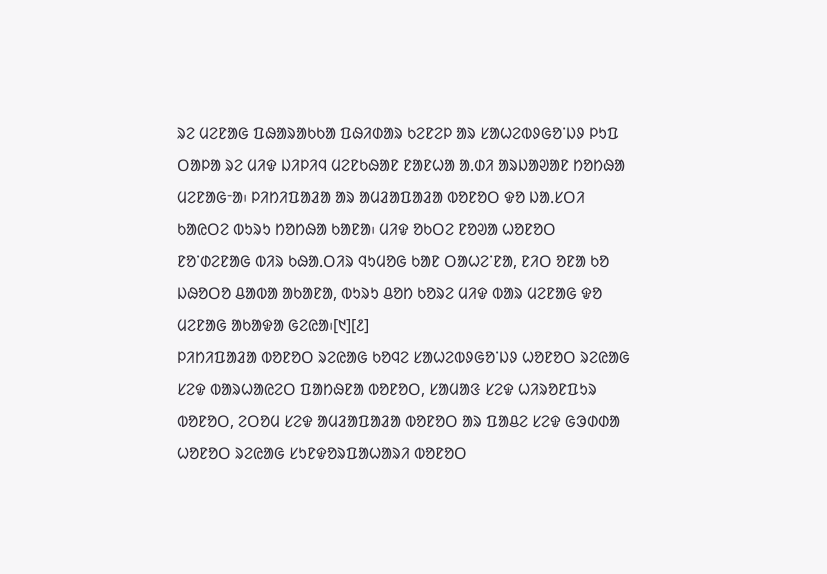ᱨᱮ ᱢᱮᱱᱟᱜ ᱯᱷᱟᱨᱟᱠᱠᱟ ᱯᱷᱤᱰᱟᱨ ᱠᱮᱱᱮᱞ ᱟᱨ ᱥᱟᱦᱮᱵᱽᱜᱚᱸᱡᱽ ᱞᱩᱯ ᱛᱟᱞᱟ ᱨᱮ ᱢᱤᱫ ᱡᱤᱞᱤᱧ ᱢᱮᱱᱠᱷᱟᱱ ᱱᱟᱱᱦᱟ ᱟᱹᱰᱤ ᱟᱨᱡᱟᱣᱟᱱ ᱴᱚᱴᱷᱟ ᱢᱮᱱᱟᱜᱼᱟ᱾ ᱞᱤᱴᱤᱯᱟᱲᱟ ᱟᱨ ᱟᱢᱲᱟᱯᱟᱲᱟ ᱵᱚᱱᱚᱛ ᱫᱚ ᱡᱟᱹᱥᱛᱤ ᱠᱟᱭᱛᱮ ᱵᱩᱨᱩ ᱴᱚᱴᱷᱟ ᱠᱟᱱᱟ᱾ ᱢᱤᱫ ᱚᱠᱛᱮ ᱱᱚᱣᱟ ᱦᱚᱱᱚᱛ ᱱᱚᱸᱰᱮᱱᱟᱜ ᱵᱤᱨ ᱠᱷᱟᱹᱛᱤᱨ ᱧᱩᱢᱚᱜ ᱠᱟᱱ ᱛᱟᱦᱮᱸᱱᱟ, ᱱᱤᱛ ᱚᱱᱟ ᱠᱚ ᱡᱷᱚᱛᱚ ᱪᱟᱵᱟ ᱟᱠᱟᱱᱟ, ᱵᱩᱨᱩ ᱪᱚᱴ ᱠᱚᱨᱮ ᱢᱤᱫ ᱵᱟᱨ ᱢᱮᱱᱟᱜ ᱫᱚ ᱢᱮᱱᱟᱜ ᱟᱠᱟᱫᱟ ᱜᱮᱭᱟ᱾[᱑][᱒]
ᱞᱤᱴᱤᱯᱟᱲᱟ ᱵᱚᱱᱚᱛ ᱨᱮᱭᱟᱜ ᱠᱚᱧᱮ ᱥᱟᱦᱮᱵᱽᱜᱚᱸᱡᱽ ᱦᱚᱱᱚᱛ ᱨᱮᱭᱟᱜ ᱥᱮᱫ ᱵᱟᱨᱦᱟᱭᱮᱛ ᱯᱟᱴᱷᱱᱟ ᱵᱚᱱᱚᱛ, ᱥᱟᱢᱟᱝ ᱥᱮᱫ ᱦᱤᱨᱚᱱᱯᱩᱨ ᱵᱚᱱᱚᱛ, ᱮᱛᱚᱢ ᱥᱮᱫ ᱟᱢᱲᱟᱯᱟᱲᱟ ᱵᱚᱱᱚᱛ ᱟᱨ ᱯᱟᱪᱮ ᱥᱮᱫ ᱜᱳᱰᱰᱟ ᱦᱚᱱᱚᱛ ᱨᱮᱭᱟᱜ ᱥᱩᱱᱫᱚᱨᱯᱟᱦᱟᱨᱤ ᱵᱚᱱᱚᱛ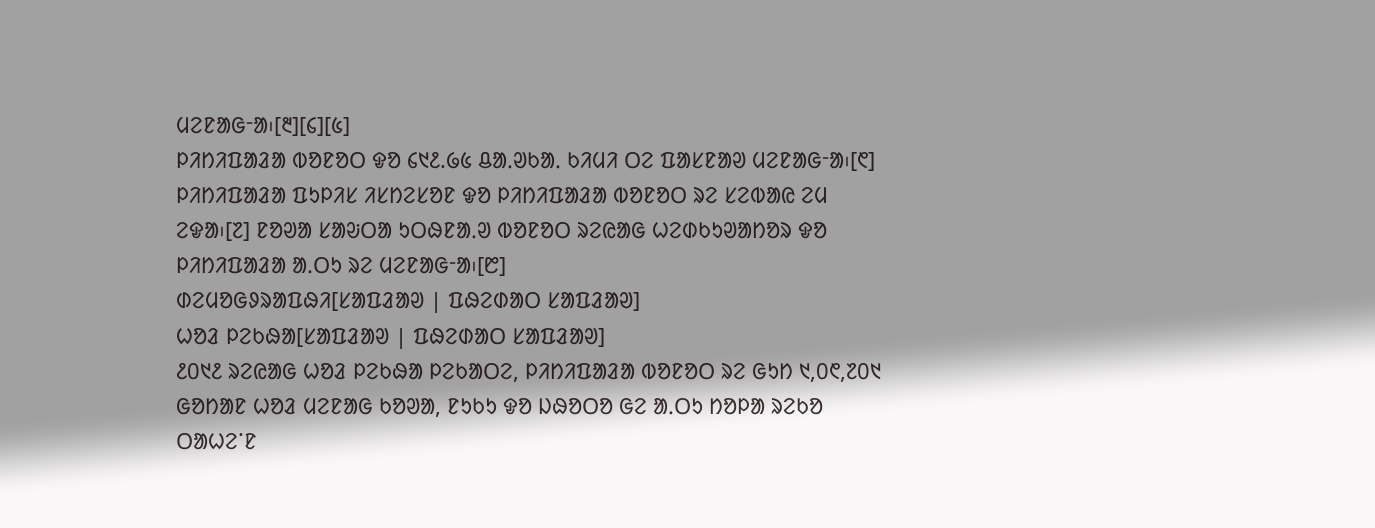ᱢᱮᱱᱟᱜᱼᱟ᱾[᱓][᱔][᱕]
ᱞᱤᱴᱤᱯᱟᱲᱟ ᱵᱚᱱᱚᱛ ᱫᱚ ᱔᱑᱒.᱙᱕ ᱪᱟᱹᱣᱠᱟᱹ ᱠᱤᱢᱤ ᱛᱮ ᱯᱟᱥᱱᱟᱣ ᱢᱮᱱᱟᱜᱼᱟ᱾[᱖] ᱞᱤᱴᱤᱯᱟᱲᱟ ᱯᱩᱞᱤᱥ ᱤᱥᱴᱮᱥᱚᱱ ᱫᱚ ᱞᱤᱴᱤᱯᱟᱲᱟ ᱵᱚᱱᱚᱛ ᱨᱮ ᱥᱮᱵᱟᱭ ᱮᱢ ᱮᱫᱟ᱾[᱗] ᱱᱚᱣᱟ ᱥᱟᱶᱛᱟ ᱩᱛᱷᱱᱟᱹᱣ ᱵᱚᱱᱚᱛ ᱨᱮᱭᱟᱜ ᱦᱮᱰᱠᱩᱣᱟᱴᱚᱨ ᱫᱚ ᱞᱤᱴᱤᱯᱟᱲᱟ ᱟᱹᱛᱩ ᱨᱮ ᱢᱮᱱᱟᱜᱼᱟ᱾[᱘]
ᱰᱮᱢᱚᱜᱽᱨᱟᱯᱷᱤ[ᱥᱟᱯᱲᱟᱣ | ᱯᱷᱮᱰᱟᱛ ᱥᱟᱯᱲᱟᱣ]
ᱦᱚᱲ ᱞᱮᱠᱷᱟ[ᱥᱟᱯᱲᱟᱣ | ᱯᱷᱮᱰᱟᱛ ᱥᱟᱯᱲᱟᱣ]
᱒᱐᱑᱒ ᱨᱮᱭᱟᱜ ᱦᱚᱲ ᱞᱮᱠᱷᱟ ᱞᱮᱠᱟᱛᱮ, ᱞᱤᱴᱤᱯᱟᱲᱟ ᱵᱚᱱᱚᱛ ᱨᱮ ᱜᱩᱴ ᱑,᱐᱖,᱗᱐᱑ ᱜᱚᱴᱟᱱ ᱦᱚᱲ ᱢᱮᱱᱟᱜ ᱠᱚᱣᱟ, ᱱᱩᱠᱩ ᱫᱚ ᱡᱷᱚᱛᱚ ᱜᱮ ᱟᱹᱛᱩ ᱴᱚᱞᱟ ᱨᱮᱠᱚ ᱛᱟᱦᱮᱸᱱ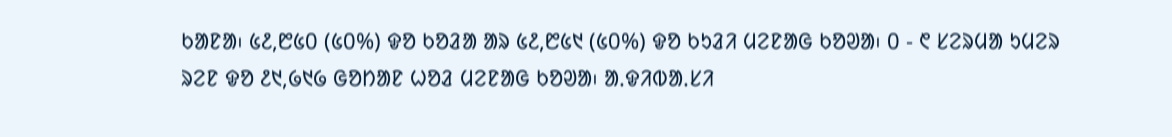ᱠᱟᱱᱟ᱾ ᱕᱒,᱘᱕᱐ (᱕᱐%) ᱫᱚ ᱠᱚᱲᱟ ᱟᱨ ᱕᱒,᱘᱕᱑ (᱕᱐%) ᱫᱚ ᱠᱩᱲᱤ ᱢᱮᱱᱟᱜ ᱠᱚᱣᱟ᱾ ᱐ - ᱖ ᱥᱮᱨᱢᱟ ᱩᱢᱮᱨ ᱨᱮᱱ ᱫᱚ ᱒᱑,᱙᱑᱙ ᱜᱚᱴᱟᱱ ᱦᱚᱲ ᱢᱮᱱᱟᱜ ᱠᱚᱣᱟ᱾ ᱟᱹᱫᱤᱵᱟᱹᱥᱤ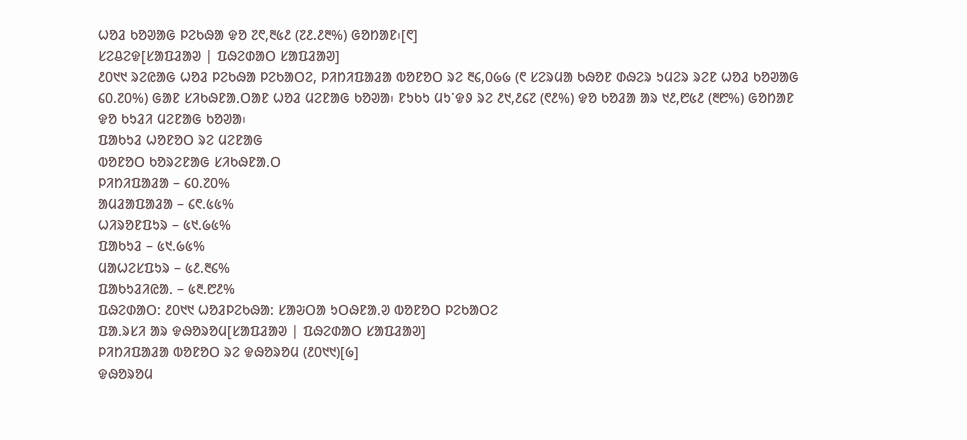ᱦᱚᱲ ᱠᱚᱣᱟᱜ ᱞᱮᱠᱷᱟ ᱫᱚ ᱗᱖,᱓᱕᱒ (᱗᱒.᱒᱓%) ᱜᱚᱴᱟᱱ᱾[᱖]
ᱥᱮᱪᱮᱫ[ᱥᱟᱯᱲᱟᱣ | ᱯᱷᱮᱰᱟᱛ ᱥᱟᱯᱲᱟᱣ]
᱒᱐᱑᱑ ᱨᱮᱭᱟᱜ ᱦᱚᱲ ᱞᱮᱠᱷᱟ ᱞᱮᱠᱟᱛᱮ, ᱞᱤᱴᱤᱯᱟᱲᱟ ᱵᱚᱱᱚᱛ ᱨᱮ ᱓᱔,᱐᱙᱙ (᱖ ᱥᱮᱨᱢᱟ ᱠᱷᱚᱱ ᱰᱷᱮᱨ ᱩᱢᱮᱨ ᱨᱮᱱ ᱦᱚᱲ ᱠᱚᱣᱟᱜ ᱔᱐.᱗᱐%) ᱜᱟᱱ ᱥᱤᱠᱷᱱᱟᱹᱛᱟᱱ ᱦᱚᱲ ᱢᱮᱱᱟᱜ ᱠᱚᱣᱟ᱾ ᱱᱩᱠᱩ ᱢᱩᱸᱫᱽ ᱨᱮ ᱒᱑,᱒᱔᱗ (᱖᱒%) ᱫᱚ ᱠᱚᱲᱟ ᱟᱨ ᱑᱒,᱘᱕᱒ (᱓᱘%) ᱜᱚᱴᱟᱱ ᱫᱚ ᱠᱩᱲᱤ ᱢᱮᱱᱟᱜ ᱠᱚᱣᱟ᱾
ᱯᱟᱠᱩᱲ ᱦᱚᱱᱚᱛ ᱨᱮ ᱢᱮᱱᱟᱜ
ᱵᱚᱱᱚᱛ ᱠᱚᱨᱮᱱᱟᱜ ᱥᱤᱠᱷᱱᱟᱹᱛ
ᱞᱤᱴᱤᱯᱟᱲᱟ – ᱔᱐.᱗᱐%
ᱟᱢᱲᱟᱯᱟᱲᱟ – ᱔᱖.᱕᱕%
ᱦᱤᱨᱚᱱᱯᱩᱨ – ᱕᱑.᱙᱕%
ᱯᱟᱠᱩᱲ – ᱕᱑.᱙᱕%
ᱢᱟᱦᱮᱥᱯᱩᱨ – ᱕᱒.᱓᱔%
ᱯᱟᱠᱩᱲᱤᱭᱟᱹ – ᱕᱓.᱘᱒%
ᱯᱷᱮᱰᱟᱛ: ᱒᱐᱑᱑ ᱦᱚᱲᱞᱮᱠᱷᱟ: ᱥᱟᱶᱛᱟ ᱩᱛᱷᱱᱟᱹᱣ ᱵᱚᱱᱚᱛ ᱞᱮᱠᱟᱛᱮ
ᱯᱟᱹᱨᱥᱤ ᱟᱨ ᱫᱷᱚᱨᱚᱢ[ᱥᱟᱯᱲᱟᱣ | ᱯᱷᱮᱰᱟᱛ ᱥᱟᱯᱲᱟᱣ]
ᱞᱤᱴᱤᱯᱟᱲᱟ ᱵᱚᱱᱚᱛ ᱨᱮ ᱫᱷᱚᱨᱚᱢ (᱒᱐᱑᱑)[᱙]
ᱫᱷᱚᱨᱚᱢ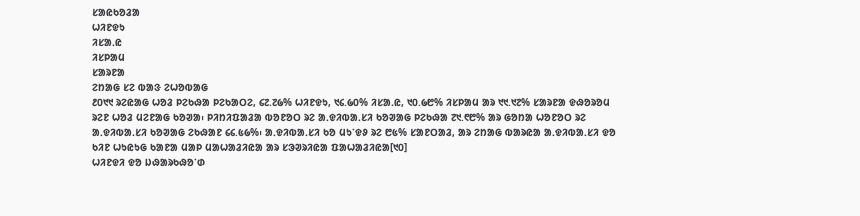ᱥᱟᱭᱠᱚᱲᱟ
ᱦᱤᱱᱫᱩ
ᱤᱥᱟᱹᱭ
ᱤᱥᱞᱟᱢ
ᱥᱟᱨᱱᱟ
ᱮᱴᱟᱜ ᱥᱮ ᱵᱟᱝ ᱮᱦᱚᱵᱟᱜ
᱒᱐᱑᱑ ᱨᱮᱭᱟᱜ ᱦᱚᱲ ᱞᱮᱠᱷᱟ ᱞᱮᱠᱟᱛᱮ, ᱔᱗.᱗᱙% ᱦᱤᱱᱫᱩ, ᱑᱔.᱙᱐% ᱤᱥᱟᱹᱭ, ᱑᱐.᱙᱘% ᱤᱥᱞᱟᱢ ᱟᱨ ᱑᱑.᱑᱗% ᱥᱟᱨᱱᱟ ᱫᱷᱚᱨᱚᱢ ᱨᱮᱱ ᱦᱚᱲ ᱢᱮᱱᱟᱜ ᱠᱚᱣᱟ᱾ ᱞᱤᱴᱤᱯᱟᱲᱟ ᱵᱚᱱᱚᱛ ᱨᱮ ᱟᱹᱫᱤᱵᱟᱹᱥᱤ ᱠᱚᱣᱟᱜ ᱞᱮᱠᱷᱟ ᱗᱑.᱖᱘% ᱟᱨ ᱜᱚᱴᱟ ᱦᱚᱱᱚᱛ ᱨᱮ ᱟᱹᱫᱤᱵᱟᱹᱥᱤ ᱠᱚᱣᱟᱜ ᱮᱠᱷᱟᱱ ᱔᱔.᱕᱙%᱾ ᱟᱹᱫᱤᱵᱟᱹᱥᱤ ᱠᱚ ᱢᱩᱸᱫᱽ ᱨᱮ ᱘᱕% ᱥᱟᱱᱛᱟᱲ, ᱟᱨ ᱮᱴᱟᱜ ᱵᱟᱨᱭᱟ ᱟᱹᱫᱤᱵᱟᱹᱥᱤ ᱫᱚ ᱠᱤᱱ ᱦᱩᱭᱩᱜ ᱠᱟᱱᱟ ᱢᱟᱞ ᱢᱟᱦᱟᱲᱤᱭᱟ ᱟᱨ ᱥᱳᱣᱨᱤᱭᱟ ᱯᱟᱦᱟᱲᱤᱭᱟ[᱑᱐]
ᱦᱤᱱᱫᱤ ᱫᱚ ᱡᱷᱟᱨᱠᱷᱚᱸᱰ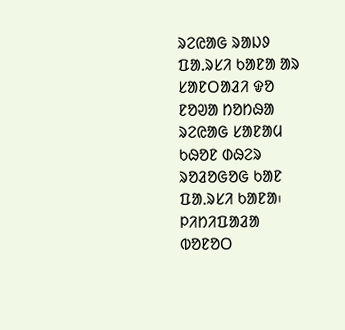ᱨᱮᱭᱟᱜ ᱨᱟᱡᱽ ᱯᱟᱹᱨᱥᱤ ᱠᱟᱱᱟ ᱟᱨ ᱥᱟᱱᱛᱟᱲᱤ ᱫᱚ ᱱᱚᱣᱟ ᱴᱚᱴᱷᱟ ᱨᱮᱭᱟᱜ ᱥᱟᱱᱟᱢ ᱠᱷᱚᱱ ᱰᱷᱮᱨ ᱨᱚᱲᱚᱜᱚᱜ ᱠᱟᱱ ᱯᱟᱹᱨᱥᱤ ᱠᱟᱱᱟ᱾
ᱞᱤᱴᱤᱯᱟᱲᱟ ᱵᱚᱱᱚᱛ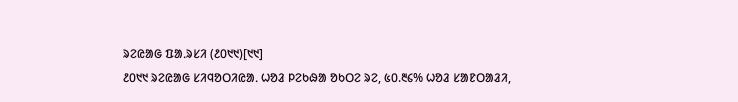ᱨᱮᱭᱟᱜ ᱯᱟᱹᱨᱥᱤ (᱒᱐᱑᱑)[᱑᱑]
᱒᱐᱑᱑ ᱨᱮᱭᱟᱜ ᱥᱤᱧᱚᱛᱤᱭᱟᱹ ᱦᱚᱲ ᱞᱮᱠᱷᱟ ᱚᱠᱛᱮ ᱨᱮ, ᱕᱐.᱓᱔% ᱦᱚᱲ ᱥᱟᱱᱛᱟᱲᱤ,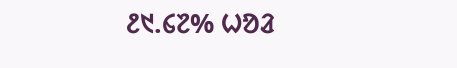᱒᱑.᱔᱗% ᱦᱚᱲ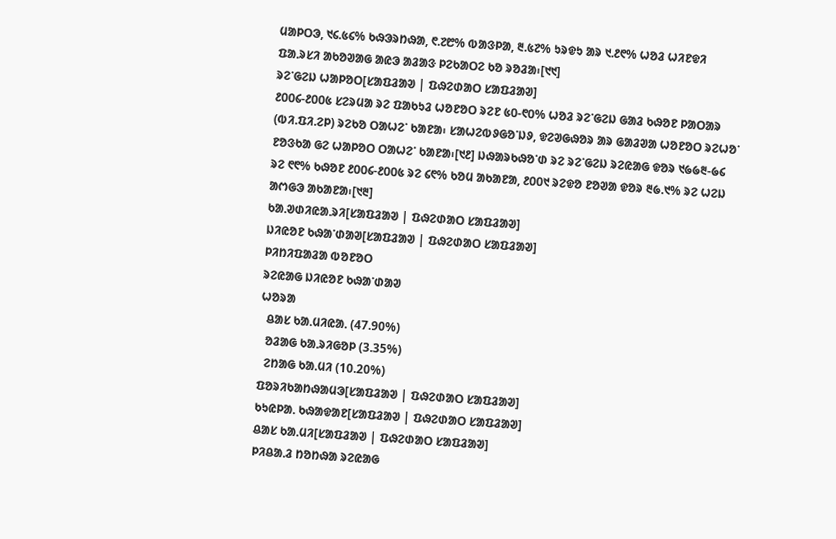ᱢᱟᱞᱛᱳ, ᱑᱔.᱕᱔% ᱠᱷᱳᱨᱴᱷᱟ, ᱖.᱗᱘% ᱵᱟᱝᱞᱟ, ᱓.᱕᱗% ᱩᱨᱫᱩ ᱟᱨ ᱑.᱒᱖% ᱦᱚᱲ ᱦᱤᱱᱫᱤ ᱯᱟᱹᱨᱥᱤ ᱟᱠᱚᱣᱟᱜ ᱟᱭᱳ ᱟᱲᱟᱝ ᱞᱮᱠᱟᱛᱮ ᱠᱚ ᱨᱚᱲᱟ᱾[᱑᱑]
ᱨᱮᱸᱜᱮᱡ ᱦᱟᱞᱚᱛ[ᱥᱟᱯᱲᱟᱣ | ᱯᱷᱮᱰᱟᱛ ᱥᱟᱯᱲᱟᱣ]
᱒᱐᱐᱔-᱒᱐᱐᱕ ᱥᱮᱨᱢᱟ ᱨᱮ ᱯᱟᱠᱩᱲ ᱦᱚᱱᱚᱛ ᱨᱮᱱ ᱕᱐-᱖᱐% ᱦᱚᱲ ᱨᱮᱸᱜᱮᱡ ᱜᱟᱲ ᱠᱷᱚᱱ ᱞᱟᱛᱟᱨ (ᱵᱤ.ᱯᱤ.ᱮᱞ) ᱨᱮᱠᱚ ᱛᱟᱦᱮᱸ ᱠᱟᱱᱟ᱾ ᱥᱟᱦᱮᱵᱽᱜᱚᱸᱡᱽ, ᱫᱮᱣᱜᱷᱚᱨ ᱟᱨ ᱜᱟᱲᱣᱟ ᱦᱚᱱᱚᱛ ᱨᱮᱦᱚᱸ ᱱᱚᱝᱠᱟ ᱜᱮ ᱦᱟᱞᱚᱛ ᱛᱟᱦᱮᱸ ᱠᱟᱱᱟ᱾[᱑᱒] ᱡᱷᱟᱨᱠᱷᱚᱸᱰ ᱨᱮ ᱨᱮᱸᱜᱮᱡ ᱨᱮᱭᱟᱜ ᱫᱚᱨ ᱑᱙᱙᱓-᱙᱔ ᱨᱮ ᱖᱖% ᱠᱷᱚᱱ ᱒᱐᱐᱔-᱒᱐᱐᱕ ᱨᱮ ᱔᱖% ᱠᱚᱢ ᱟᱠᱟᱱᱟ, ᱒᱐᱐᱑ ᱨᱮᱫᱚ ᱱᱚᱣᱟ ᱫᱚᱨ ᱓᱙.᱑% ᱨᱮ ᱦᱮᱡ ᱟᱬᱜᱳ ᱟᱠᱟᱱᱟ᱾[᱑᱓]
ᱠᱟᱹᱣᱰᱤᱭᱟᱹᱨᱤ[ᱥᱟᱯᱲᱟᱣ | ᱯᱷᱮᱰᱟᱛ ᱥᱟᱯᱲᱟᱣ]
ᱡᱤᱭᱚᱱ ᱠᱷᱟᱸᱰᱟᱣ[ᱥᱟᱯᱲᱟᱣ | ᱯᱷᱮᱰᱟᱛ ᱥᱟᱯᱲᱟᱣ]
ᱞᱤᱴᱤᱯᱟᱲᱟ ᱵᱚᱱᱚᱛ
ᱨᱮᱭᱟᱜ ᱡᱤᱭᱚᱱ ᱠᱷᱟᱸᱰᱟᱣ
ᱦᱚᱨᱟ
  ᱪᱟᱥ ᱠᱟᱹᱢᱤᱭᱟᱹ (47.90%)
  ᱚᱲᱟᱜ ᱠᱟᱹᱨᱤᱜᱚᱞ (3.35%)
  ᱮᱴᱟᱜ ᱠᱟᱹᱢᱤ (10.20%)
ᱯᱚᱨᱤᱠᱟᱴᱷᱟᱢᱳ[ᱥᱟᱯᱲᱟᱣ | ᱯᱷᱮᱰᱟᱛ ᱥᱟᱯᱲᱟᱣ]
ᱠᱩᱭᱞᱟᱹ ᱠᱷᱟᱫᱟᱱ[ᱥᱟᱯᱲᱟᱣ | ᱯᱷᱮᱰᱟᱛ ᱥᱟᱯᱲᱟᱣ]
ᱪᱟᱥ ᱠᱟᱹᱢᱤ[ᱥᱟᱯᱲᱟᱣ | ᱯᱷᱮᱰᱟᱛ ᱥᱟᱯᱲᱟᱣ]
ᱞᱤᱪᱟᱹᱲ ᱴᱚᱴᱷᱟ ᱨᱮᱭᱟᱜ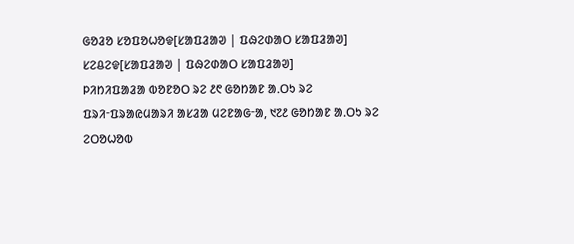ᱜᱚᱲᱚ ᱥᱚᱯᱚᱦᱚᱫ[ᱥᱟᱯᱲᱟᱣ | ᱯᱷᱮᱰᱟᱛ ᱥᱟᱯᱲᱟᱣ]
ᱥᱮᱪᱮᱫ[ᱥᱟᱯᱲᱟᱣ | ᱯᱷᱮᱰᱟᱛ ᱥᱟᱯᱲᱟᱣ]
ᱞᱤᱴᱤᱯᱟᱲᱟ ᱵᱚᱱᱚᱛ ᱨᱮ ᱒᱖ ᱜᱚᱴᱟᱱ ᱟᱹᱛᱩ ᱨᱮ ᱯᱨᱤᱼᱯᱨᱟᱭᱢᱟᱨᱤ ᱟᱥᱲᱟ ᱢᱮᱱᱟᱜᱼᱟ, ᱑᱗᱒ ᱜᱚᱴᱟᱱ ᱟᱹᱛᱩ ᱨᱮ ᱮᱛᱚᱦᱚᱵ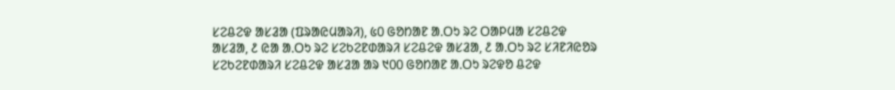ᱥᱮᱪᱮᱫ ᱟᱥᱲᱟ (ᱯᱨᱟᱭᱢᱟᱨᱤ), ᱕᱐ ᱜᱚᱴᱟᱱ ᱟᱹᱛᱩ ᱨᱮ ᱛᱟᱞᱢᱟ ᱥᱮᱪᱮᱫ ᱟᱥᱲᱟ, ᱒ ᱭᱟ ᱟᱹᱛᱩ ᱨᱮ ᱥᱮᱠᱮᱱᱰᱟᱨᱤ ᱥᱮᱪᱮᱫ ᱟᱥᱲᱟ, ᱒ ᱟᱹᱛᱩ ᱨᱮ ᱥᱤᱱᱤᱭᱚᱨ ᱥᱮᱠᱮᱱᱰᱟᱨᱤ ᱥᱮᱪᱮᱫ ᱟᱥᱲᱟ ᱟᱨ ᱑᱐᱐ ᱜᱚᱴᱟᱱ ᱟᱹᱛᱩ ᱨᱮᱫᱚ ᱪᱮᱫ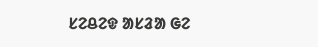ᱥᱮᱪᱮᱫ ᱟᱥᱲᱟ ᱜᱮ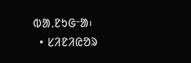ᱵᱟᱹᱱᱩᱜᱼᱟ᱾
  • ᱥᱤᱱᱤᱭᱚᱨ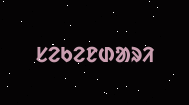ᱥᱮᱠᱮᱱᱰᱟᱨᱤ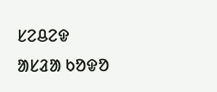ᱥᱮᱪᱮᱫ ᱟᱥᱲᱟ ᱠᱚᱫᱚ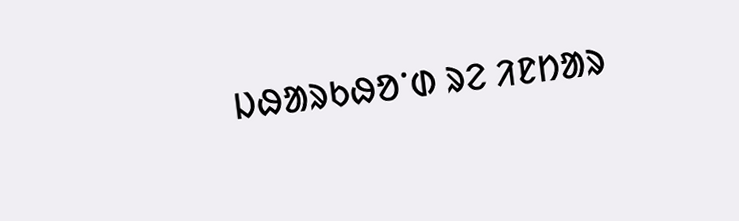ᱡᱷᱟᱨᱠᱷᱚᱸᱰ ᱨᱮ ᱤᱱᱴᱟᱨ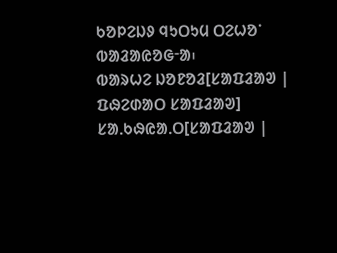ᱠᱚᱞᱮᱡᱽ ᱧᱩᱛᱩᱢ ᱛᱮᱦᱚᱸ ᱵᱟᱲᱟᱭᱚᱜᱼᱟ᱾
ᱵᱟᱨᱦᱮ ᱡᱚᱱᱚᱲ[ᱥᱟᱯᱲᱟᱣ | ᱯᱷᱮᱰᱟᱛ ᱥᱟᱯᱲᱟᱣ]
ᱥᱟᱹᱠᱷᱭᱟᱹᱛ[ᱥᱟᱯᱲᱟᱣ |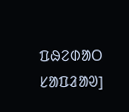ᱯᱷᱮᱰᱟᱛ ᱥᱟᱯᱲᱟᱣ]